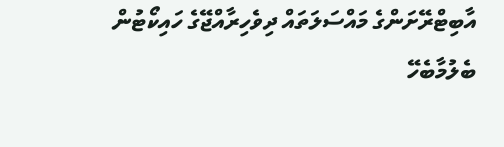އާބިޓްރޭށަންގެ މައްސަލަތައް ދިވެހިރާއްޖޭގެ ހައިކޯޓުން ބެލުމާބެހޭ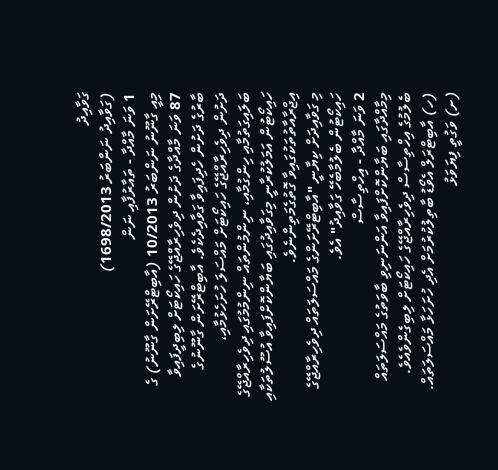ގަވާއިދު
(ގަވާއިދު ނަންބަރު 1698/2013)
1 ވަނަ މާއްދާ - ތައާރުފާއި ނަން
މިއީ ގާނޫނު ނަންބަރު 10/2013 (އާބިޓްރޭށަން ގާނޫނު) ގެ 87 ވަނަ މާއްދާގެ ދަށުން ދިވެހިރާއްޖޭގެ ހައިކޯޓަށް ލިބިދީފައިވާ ބާރުގެ ދަށުން ހެދިފައިވާ ގަވާއިދެކެވެ. އާބިޓްރޭށަން ގާނޫނުގެ ދަށުން ދިވެހިރާއްޖޭގެ ހައިކޯޓަށް މައްސަލަ ހުށަހެޅުމާއި، ބަލައިގަތުމާއި ހިންގުމާއި، ނިންމުންތައް ނިންމުމުގައި ދިވެހިރާއްޖޭގެ ހައިކޯޓުން އަމަލުކުރާނީ މިގަވާއިދުގައި ބަޔާންކޮށްފައިވާ އުސޫލުތަކާއި އިޖްރާއާތުތަކުގައިވާ ގޮތުގެމަތިންނެވެ.
މި ގަވާއިދަށް ކިޔާނީ "އާބިޓްރޭށަންގެ މައްސަލަތައް ދިވެހިރާއްޖޭގެ ހައިކޯޓުން ބެލުމާބެހޭ ގަވާއިދު" އެވެ.
2 ވަނަ މާއްދާ - އިހްތިސާސް
މިމާއްދާގައި ބަޔާންކޮށްފައިވާ އަންނަނިވި ބާވަތުގެ މައްސަލަތައް ބެލުމުގެ އިހްތިސާސް ދިވެހިރާއްޖޭގެ ހައިކޯޓަށް ލިބިގެންވެއެވެ.
(ހ) އާބިޓްރަލް އެވޯޑު ބާތިލުކުރުމަށް އެދި ހުށަހަޅާ މައްސަލަތައް.
(ށ) ވަގުތީ ފިޔަވަޅު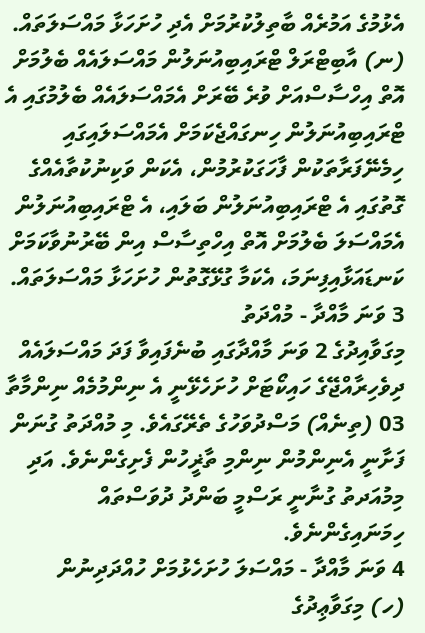އެޅުމުގެ އަމުރެއް ބާތިލުކުރުމަށް އެދި ހުށަހަޅާ މައްސަލަތައް.
(ނ) އާބިޓްރަލް ޓްރައިބިއުނަލުން މައްސަލައެއް ބެލުމަށް އޮތް އިހްސާސްއަށް ވުރެ ބޭރަށް އެމައްސަލައެއް ބެލުމުގައި އެ ޓްރައިބިއުނަލުން ހިނގައްޖެކަމަށް އެމައްސަލައިގައި ހިމެނޭފަރާތަކުން ފާހަގަކުރުމުން، އެކަން ވަކިނުކުތާއެއްގެ ގޮތުގައި އެ ޓްރައިބިއުނަލުން ބަލައި، އެ ޓްރައިބިއުނަލުން އެމައްސަލަ ބެލުމަށް އޮތް އިހްތިސާސް އިން ބޭރުނުވާކަމަށް ކަނޑައަޅާއިފިނަމަ، އެކަމާ ގުޅޭގޮތުން ހުށަހަޅާ މައްސަލަތައް.
3 ވަނަ މާއްދާ - މުއްދަތު
މިގަވާއިދުގެ 2 ވަނަ މާއްދާގައި ބުނެފައިވާ ފަދަ މައްސަލައެއް ދިވެހިރާއްޖޭގެ ހައިކޯޓަށް ހުށަހެޅޭނީ އެ ނިންމުމެއް ނިންމާތާ 03 (ތިނެއް) މަސްދުވަހުގެ ތެރޭގައެވެ. މި މުއްދަތު ގުނަން ފަށާނީ އެނިންމުން ނިންމި ތާޜީހުން ފެށިގެންނެވެ. އަދި މިމުއަދތު ގުނާނީ ރަސްމީ ބަންދު ދުވަސްތައް ހިމަނައިގެންނެވެ.
4 ވަނަ މާއްދާ - މައްސަލަ ހުށަހެޅުމަށް ހުއްދަދިނުން
(ހ) މިގަވާޢިދުގެ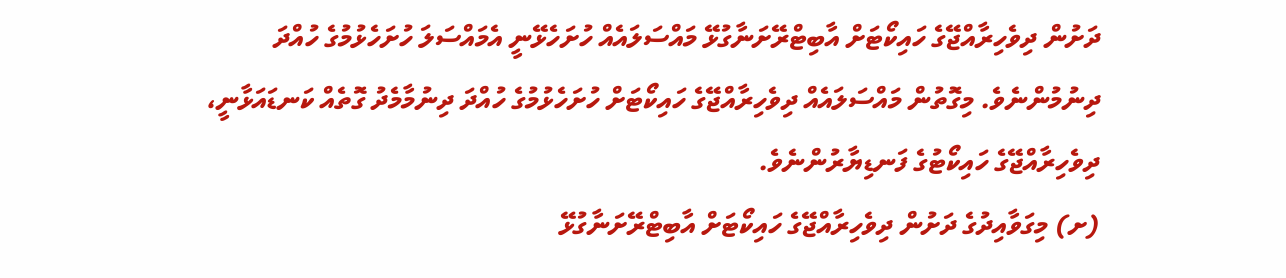ދަށުން ދިވެހިރާއްޖޭގެ ހައިކޯޓަށް އާބިޓްރޭށަނާގުޅޭ މައްސަލައެއް ހުށަހެޅޭނީ އެމައްސަލަ ހުށަހެޅުމުގެ ހުއްދަ ދިނުމުންނެވެ. މިގޮތުން މައްސަލައެއް ދިވެހިރާއްޖޭގެ ހައިކޯޓަށް ހުށަހެޅުމުގެ ހުއްދަ ދިނުމާމެދު ގޮތެއް ކަނޑައަޅާނީ، ދިވެހިރާއްޖޭގެ ހައިކޯޓުގެ ފަނޑިޔާރުންނެވެ.
(ށ) މިގަވާއިދުގެ ދަށުން ދިވެހިރާއްޖޭގެ ހައިކޯޓަށް އާބިޓްރޭށަނާގުޅޭ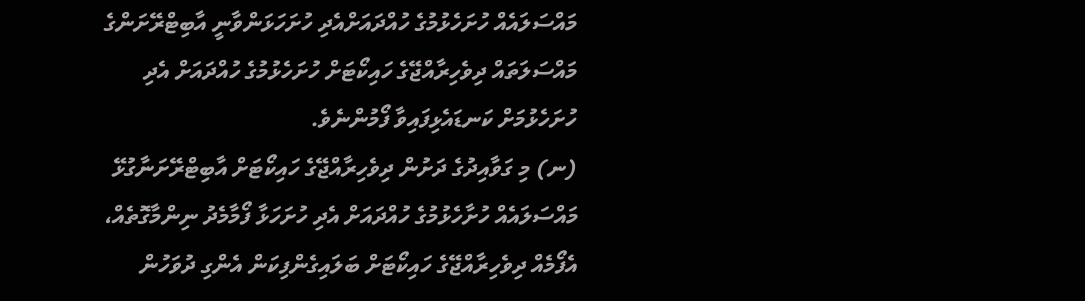މައްސަލައެއް ހުށަހެޅުމުގެ ހުއްދައަށްއެދި ހުށަހަޅަންވާނީ އާބިޓްރޭށަންގެ މައްސަލަތައް ދިވެހިރާއްޖޭގެ ހައިކޯޓަށް ހުށަހެޅުމުގެ ހުއްދައަށް އެދި ހުށަހެޅުމަށް ކަނޑައެޅިފައިވާ ފޯމުންނެވެ.
(ނ) މި ގަވާއިދުގެ ދަށުން ދިވެހިރާއްޖޭގެ ހައިކޯޓަށް އާބިޓްރޭށަނާގުޅޭ މައްސަލައެއް ހުށާހެޅުމުގެ ހުއްދައަށް އެދި ހުށަހަޅާ ފޯމާމެދު ނިންމާގޮތެއް، އެފޯމެއް ދިވެހިރާއްޖޭގެ ހައިކޯޓަށް ބަލައިގެންފިކަން އެންގި ދުވަހުން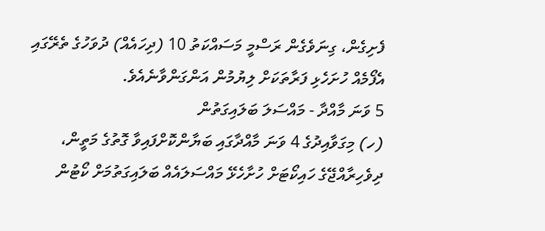ފެށިގެން، ގިނަވެގެން ރަސްމީ މަސައްކަތު 10 (ދިހައެއް) ދުވަހުގެ ތެރޭގައި އެފޯމެއް ހުށަހެޅި ފަރާތަކަށް ލިޔުމުން އަންގަންވާނެއެވެ.
5 ވަނަ މާއްދާ - މައްސަލަ ބަލައިގަތުން
(ހ) މިގަވާއިދުގެ 4 ވަނަ މާއްދާގައި ބަޔާންކޮށްފައިވާ ގޮތުގެ މަތީން، ދިވެހިރާއްޖޭގެ ހައިކޯޓަށް ހުށާހެޅޭ މައްސަލައެއް ބަލައިގަތުމަށް ކޯޓުން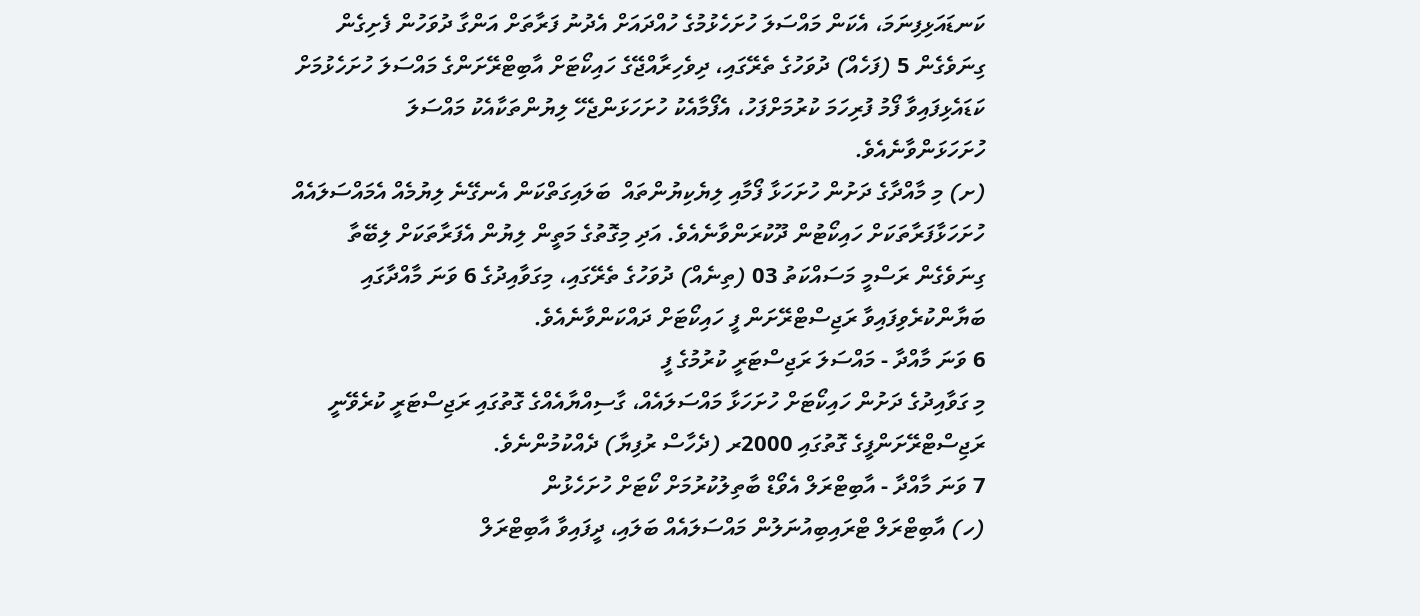ކަނޑައަޅިފިނަމަ، އެކަން މައްސަލަ ހުށަހެޅުމުގެ ހުއްދައަށް އެދުނު ފަރާތަށް އަންގާ ދުވަހުން ފެށިގެން ގިނަވެގެން 5 (ފަހެއް) ދުވަހުގެ ތެރޭގައި، ދިވެހިރާއްޖޭގެ ހައިކޯޓަށް އާބިޓްރޭށަންގެ މައްސަލަ ހުށަހެޅުމަށް ކަޑައެޅިފައިވާ ފޯމު ފުރިހަމަ ކުރުމަށްފަހު، އެފޯމާއެކު ހުށަހަޅަންޖެހޭ ލިޔުންތަކާއެކު މައްސަލަ ހުށަހަޅަންވާނެއެވެ.
(ށ) މި މާއްދާގެ ދަށުން ހުށަހަޅާ ފޯމާއި ލިޔެކިޔުންތައް  ބަލައިގަތްކަން އެނގޭނެ ލިޔުމެއް އެމައްސަލައެއް ހުށަހަޅާފަރާތަކަށް ހައިކޯޓުން ދޫކުރަންވާނެއެވެ. އަދި މިގޮތުގެ މަތީން ލިޔުން އެފަރާތަކަށް ލިބޭތާ ގިނަވެގެން ރަސްމީ މަސައްކަތު 03 (ތިނެއް) ދުވަހުގެ ތެރޭގައި، މިގަވާއިދުގެ 6 ވަނަ މާއްދާގައި ބަޔާންކުރެވިފައިވާ ރަޖިސްޓްރޭށަން ފީ ހައިކޯޓަށް ދައްކަންވާނެއެވެ.
6 ވަނަ މާއްދާ - މައްސަލަ ރަޖިސްޓަރީ ކުރުމުގެ ފީ
މި ގަވާއިދުގެ ދަށުން ހައިކޯޓަށް ހުށަހަޅާ މައްސަލައެއް، ގާސިއްޔާއެއްގެ ގޮތުގައި ރަޖިސްޓަރީ ކުރެވޭނީ ރަޖިސްޓްރޭށަންފީގެ ގޮތުގައި 2000ރ (ދެހާސް ރުފިޔާ) ދެއްކުމުންނެވެ.
7 ވަނަ މާއްދާ - އާބިޓްރަލް އެވޯޑް ބާތިލުކުރުމަށް ކޯޓަށް ހުށަހެޅުން
(ހ) އާބިޓްރަލް ޓްރައިބިއުނަލުން މައްސަލައެއް ބަލައި، ދީފައިވާ އާބިޓްރަލް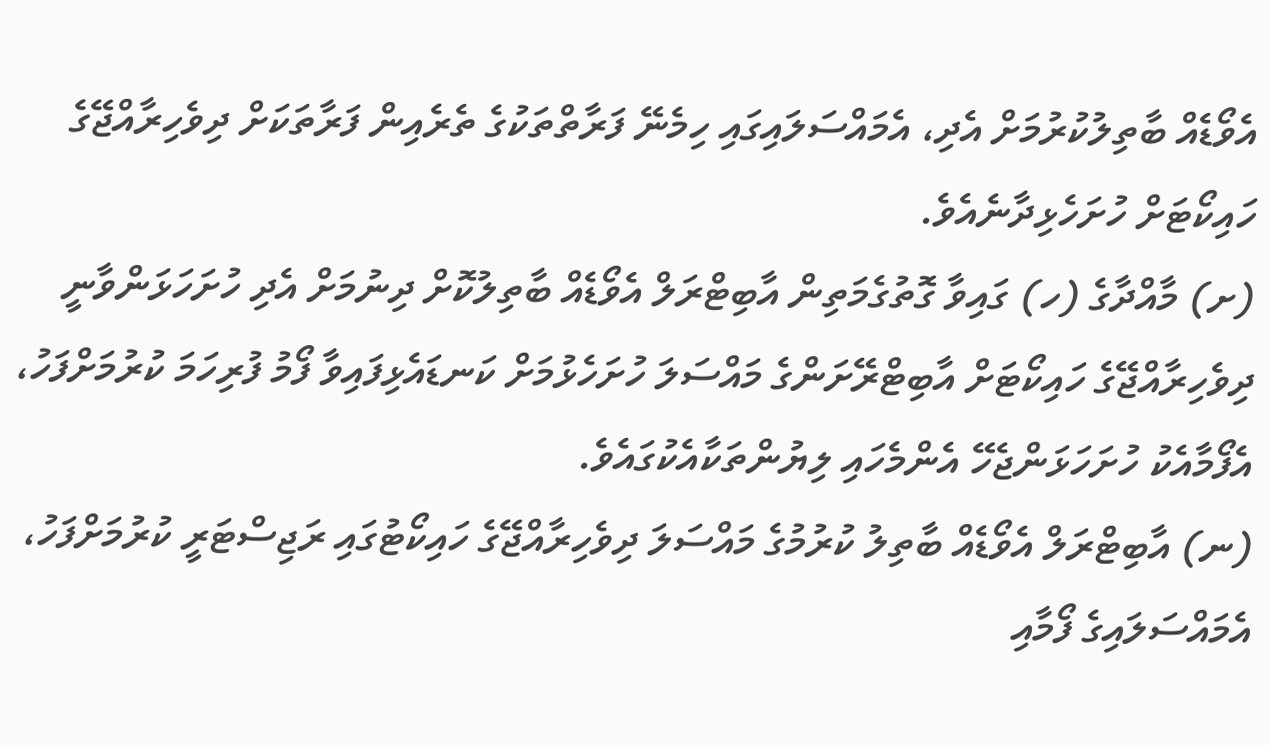އެވޯޑެއް ބާތިލުކުރުމަށް އެދި، އެމައްސަލައިގައި ހިމެނޭ ފަރާތްތަކުގެ ތެރެއިން ފަރާތަކަށް ދިވެހިރާއްޖޭގެ ހައިކޯޓަށް ހުށަހެޅިދާނެއެވެ.
(ށ) މާއްދާގެ (ހ) ގައިވާ ގޮތުގެމަތިން އާބިޓްރަލް އެވޯޑެއް ބާތިލުކޮށް ދިނުމަށް އެދި ހުށަހަޅަންވާނީ ދިވެހިރާއްޖޭގެ ހައިކޯޓަށް އާބިޓްރޭށަންގެ މައްސަލަ ހުށަހެޅުމަށް ކަނޑައެޅިފައިވާ ފޯމު ފުރިހަމަ ކުރުމަށްފަހު، އެފޯމާއެކު ހުށަހަޅަންޖެހޭ އެންމެހައި ލިޔުންތަކާއެކުގައެވެ.
(ނ) އާބިޓްރަލް އެވޯޑެއް ބާތިލު ކުރުމުގެ މައްސަލަ ދިވެހިރާއްޖޭގެ ހައިކޯޓުގައި ރަޖިސްޓަރީ ކުރުމަށްފަހު، އެމައްސަލައިގެ ފޯމާއި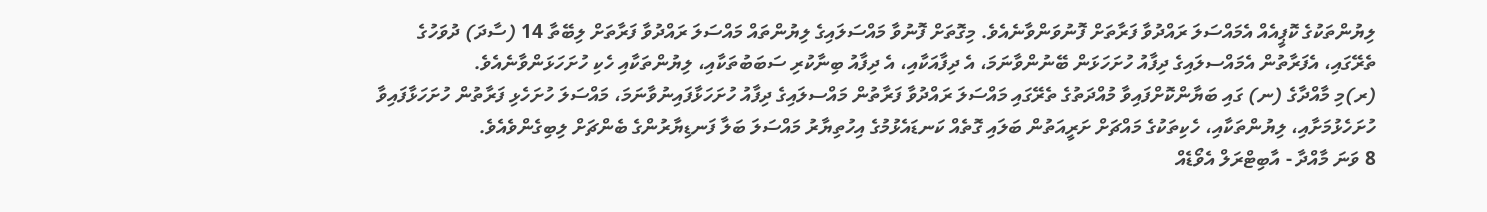ލިޔުންތަކުގެ ކޮޕީއެއް އެމައްސަލަ ރައްދުވާ ފަރާތަށް ފޮނުވަންވާނެއެވެ. މިގޮތަށް ފޮނުވާ މައްސަލައިގެ ލިޔުންތައް މައްސަލަ ރައްދުވާ ފަރާތަށް ލިބޭތާ 14 (ސާދަ) ދުވަހުގެ ތެރޭގައި، އެފަރާތުން އެމައްސލައިގެ ދިފާއު ހުށަހަޅަން ބޭނުންވާނަމަ، އެ ދިފާއަކާއި، އެ ދިފާއު ބިނާކުރި ސަބަބުތަކާއި، ލިޔުންތަކާއި ހެކި ހުށަހަޅަންވާނެއެވެ.
(ރ)މި މާއްދާގެ (ނ) ގައި ބަޔާންކޮށްފައިވާ މުއްދަތުގެ ތެރޭގައި މައްސަލަ ރައްދުވާ ފަރާތުން މައްސލައިގެ ދިފާއު ހުށަހަޅާފައިނުވާނަމަ، މައްސަލަ ހުށަހެޅި ފަރާތުން ހުށަހަޅާފައިވާ ހުށަހެޅުމަށާއި، ލިޔުންތަކާއި، ހެކިތަކުގެ މައްޗަށް ށަރީއަތުން ބަލައި ގޮތެއް ކަނޑައެޅުމުގެ އިހުތިޔާރު މައްސަލަ ބަލާ ފަނޑިޔާރުންގެ ބެންޗަށް ލިބިގެންވެއެވެ.
8 ވަނަ މާއްދާ - އާބިޓްރަލް އެވޯޑެއް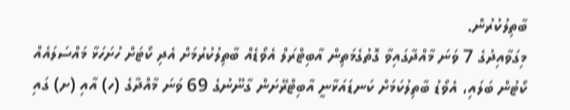ބާތިލުކުރުން.
މިގަވާއިދުގެ 7 ވަނަ މާއްދާގައިވާ ގޮތުގެމަތިން އާބިޓްރަލް އެވޯޑެއް ބާތިލުކުރުމަށް އެދި ކޯޓަށް ހުށަހަޅާ މައްސަލައެއް ކޯޓުން ބަލައި، އެވޯޑު ބާތިލުކަމަށް ކަނޑައަޅާނީ އާބިޓްރޭށަން ގާނޫނުގެ 69 ވަނަ މާއްދާގެ (ހ) އާއި (ށ) ގައި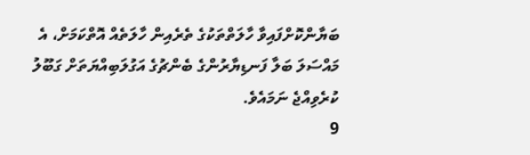ބަޔާންކޮށްފައިވާ ހާލަތްތަކުގެ ތެރެއިން ހާލަތެއް އޮތްކަމަށް، އެ މައްސަލަ ބަލާ ފަނޑިޔާރުންގެ ބެންޗުގެ އަގުލަބިއްޔަތަށް ގަބޫލު ކުރެވިއްޖެ ނަމައެވެ.
9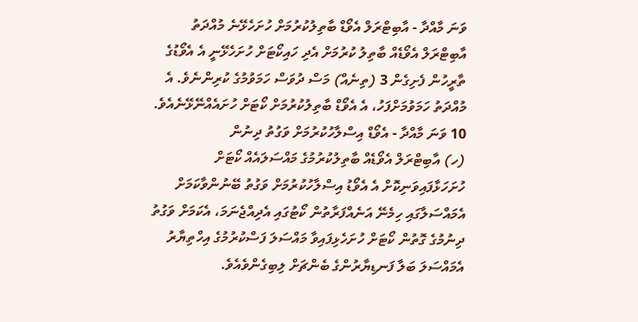ވަނަ މާއްދާ - އާބިޓްރަލް އެވޯޑް ބާތިލުކުރުމަށް ހުށަހެޅޭނެ މުއްދަތު
އާބިޓްރަލް އެވޯޑެއް ބާތިލު ކުރުމަށް އެދި ހައިކޯޓަށް ހުށަހެޅޭނީ އެ އެވޯޑުގެ ތާރީހުން ފެށިގެން 3 (ތިނެއް) މަސް ދުވަސް ހަމަވުމުގެ ކުރިންނެވެ. އެ މުއްދަތު ހަމަވުމަށްފަހު، އެ އެވޯޑް ބާތިލުކުރުމަށް ކޯޓަށް ހުށައެއްނޭޅޭނެއެވެ.
10 ވަނަ މާއްދާ - އެވޯޑް އިސްލާހުކުރުމަށް ވަގުތު ދިނުން
(ހ) އާބިޓްރަލް އެވޯޑެއް ބާތިލުކުރުމުގެ މައްސަލައެއް ކޯޓަށް ހުށަހަޅާފައިވަނިކޮށް އެ އެވޯޑު އިސްލާހުކުރުމަށް ވަގުތު ބޭނުންވާކަމަށް އެމައްސަލާގައި ހިމެނޭ އަނެއްފަރާތުން ކޯޓުގައި އެދިއްޖެނަމަ، އެކަމަށް ވަގުތު ދިނުމުގެ ގޮތުން ކޯޓަށް ހުށަހެޅިފައިވާ މައްސަލަ ފަސްކުރުމުގެ އިހްތިޔާރު އެމައްސަލަ ބަލާ ފަނޑިޔާރުންގެ ބެންޗަށް ލިބިގެންވެއެވެ.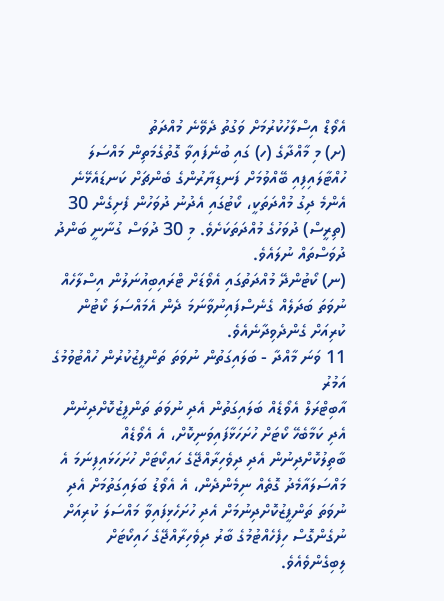އެވޯޑް އިސްލާހުކުރުމަށް ވަގުތު ދެވޭނެ މުއްދަތު
(ށ) މި މާއްދާގެ (ހ) ގައި ބުނެފައިވާ ގޮތުގެމަތިން މައްސަލަ ހުއްޓާލައިފިއި ބޭއްވުމަށް ފަނޑިޔާރުންގެ ބެންޗަށް ކަނޑައެޅޭނެ އެންމެ ދިގު މުއްދަތަކީ، ކޯޓުގައި އެދުނު ދުވަހުން ފެށިގެން 30 (ތިރީސް) ދުވަހުގެ މުއްދަތަކަށެވެ. މި 30 ދުވަސް ގުނާނީ ބަންދު ދުވަސްތައް ނުލައެވެ.
(ނ) ކޯޓުންދޭ މުއްދަތުގައި އެވޯޑަށް ޓްރައިބިއުނަލުން އިސްލާހެއް ނުވަތަ ބަދަލެއް ގެނެސްފައިނުވާނަމަ ދެން އެމައްސަލަ ކޯޓުން ކުރިއަށް ގެންދެވިދާނެއެވެ.
11 ވަނަ މާއްދާ - ބަލައިގަތުން ނުވަތަ ތަންފީޒުކުރުން ހުއްޓުވުމުގެ އަމުރު
އާބިޓްރަލް އެވޯޑެއް ބަލައިގަތުން އެދި ނުވަތަ ތަންފީޒުކޮށްދިނުން އެދި ކަމާބެހޭ ކޯޓަށް ހުށަހަޅާފައިވަނިކޮށް، އެ އެވޯޑެއް ބާތިލުކޮށްދިނުން އެދި ދިވެހިރާއްޖޭގެ ހައިކޯޓަށް ހުށަހަޅައިފިނަމަ އެ މައްސަލައާމެދު ގޮތެއް ނިމެންދެން، އެ އެވޯޑު ބަލައިގަތުމަށް އެދި ނުވަތަ ތަންފީޒުކޮށްދިނުމަށް އެދި ހުށަހެޅިފައިވާ މައްސަލަ ކުރިއަށް ނުގެންގޮސް ހިފެހެއްޓުމުގެ ބާރު ދިވެހިރާއްޖޭގެ ހައިކޯޓަށް ލިބިގެންވެއެވެ.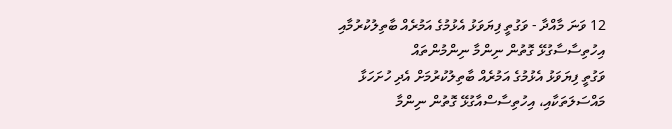12 ވަނަ މާއްދާ - ވަގުތީ ފިޔަވަޅު އެޅުމުގެ އަމުރެއް ބާތިލުކުރުމާއި އިހުތިސާސާގުޅޭ ގޮތުން ނިންމާ ނިންމުންތައް
ވަގުތީ ފިޔަވަޅު އެޅުމުގެ އަމުރެއް ބާތިލުކުރުމަށް އެދި ހުށަހަޅާ މައްސަލަތަކާއި، އިހުތިސާސްއާގުޅޭ ގޮތުން ނިންމާ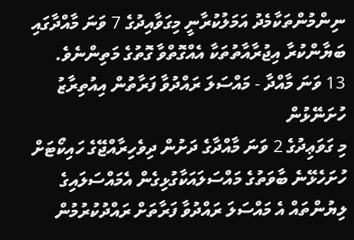ނިންމުންތަކާމެދު އަމަލުކުރާނީ މިގަވާއިދުގެ 7 ވަނަ މާއްދާގައި ބަޔާންކުރާ އިޖުރާއާތުތަކާ އެއްގޮތްވާ ގޮތުގެ މަތިންނެވެ.
13 ވަނަ މާއްދާ - މައްސަލަ ރައްދުވާ ފަރާތުން އިއުތިރާޒު ހުށަނޭޅުން
މި ގަވަޢިދުގެ 2 ވަނަ މާއްދާގެ ދަށުން ދިވެހިރާއްޖޭގެ ހައިކޯޓަށް ހުށަހެޅޭނެ ބާވަތުގެ މައްސަލައަކާގުޅިގެން އެމައްސަލައިގެ ލިޔުންތައް އެ މައްސަލަ ރައްދުވާ ފަރާތަށް ރައްދުކުރުމުން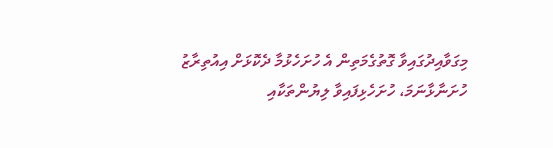މިގަވާއިދުގައިވާ ގޮތުގެމަތިން އެ ހުށަހެޅުމާ ދެކޮޅަށް އިއުތިރާޒު ހުށަނާޅާނަމަ، ހުށަހެޅިފައިވާ ލިޔުންތަކާއި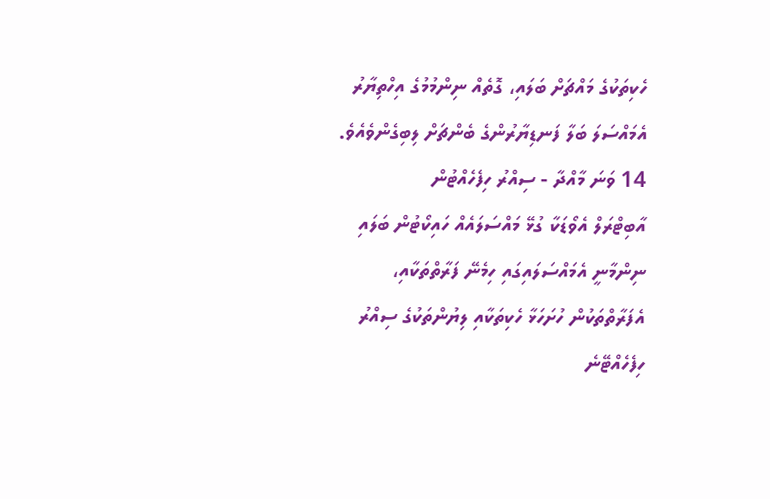ހެކިތަކުގެ މައްޗަށް ބަލައި، ގޮތެއް ނިންމުމުގެ އިހްތިޔާރު އެމައްސަލަ ބަލާ ފަނޑިޔާރުންގެ ބެންޗަށް ލިބިގެންވެއެވެ.
14 ވަނަ މާއްދާ - ސިއްރު ހިފެހެއްޓުން
އާބިޓްރަލް އެވޯޑަކާ ގުޅޭ މައްސަލައެއް ހައިކޯޓުން ބަލައި ނިންމާނީ އެމައްސަލައިގައި ހިމެނޭ ފަރާތްތަކާއި، އެފަރާތްތަކުން ހުށަހަޅާ ހެކިތަކާއި ލިޔުންތަކުގެ ސިއްރު ހިފެހެއްޓޭނެ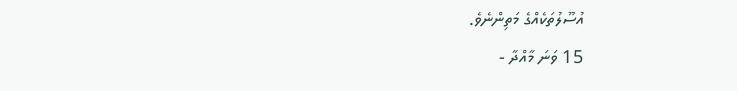އުސޫލުތަކެއްގެ މަތިންނެވެ.
15 ވަނަ މާއްދާ -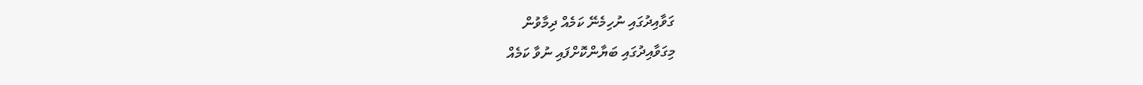ގަވާއިދުގައި ނުހިމެނޭ ކަމެއް ދިމާވުން
މިގަވާއިދުގައި ބަޔާންކޮށްފައި ނުވާ ކަމެއް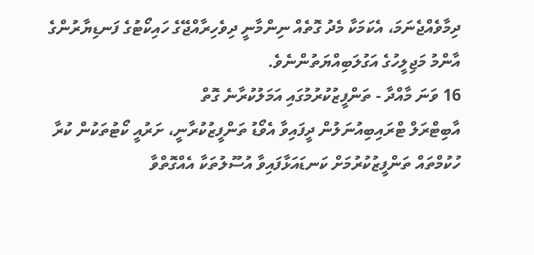ދިމާވެއްޖެނަމަ، އެކަމަކާ މެދު ގޮތެއް ނިންމާނީ ދިވެހިރާއްޖޭގެ ހައިކޯޓުގެ ފަނޑިޔާރުންގެ އާންމު މަޖިލީހުގެ އަގުލަބިއްޔަތުންނެވެ.
16 ވަނަ މާއްދާ - ތަންފީޒުކުރުމުގައި އަމަލުކުރާނެ ގޮތް
އާބިޓްރަލް ޓްރައިބިއުނަލުން ދީފައިވާ އެވޯޑު ތަންފީޒުކުރާނީ، ށަރުއީ ކޯޓުތަކުން ކުރާ ހުކުމްތައް ތަންފީޒުކުރުމަށް ކަނޑައަޅާފައިވާ އުސޫލުތަކާ އެއްގޮތްވާ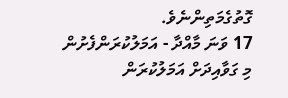ގޮތުގެމަތިންނެވެ.
17 ވަނަ މާއްދާ - އަމަލުކުރަންފެށުން
މި ގަވާއިދަށް އަމަލުކުރަން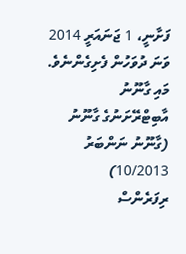ފަށާނީ، 1 ޖަނައަރީ 2014 ވަނަ ދުވަހުން ފެށިގެންނެވެ.
މައި ގާނޫނު
އާބިޓްރޭށަނުގެ ގާނޫނު (ގާނޫނު ނަންބަރު 10/2013)
ރިފަރެންސް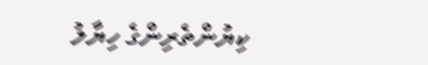ކިޔުންތެރިންގެ ހިޔާލު